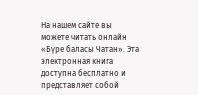На нашем сайте вы можете читать онлайн «Бүре баласы Чатан». Эта электронная книга доступна бесплатно и представляет собой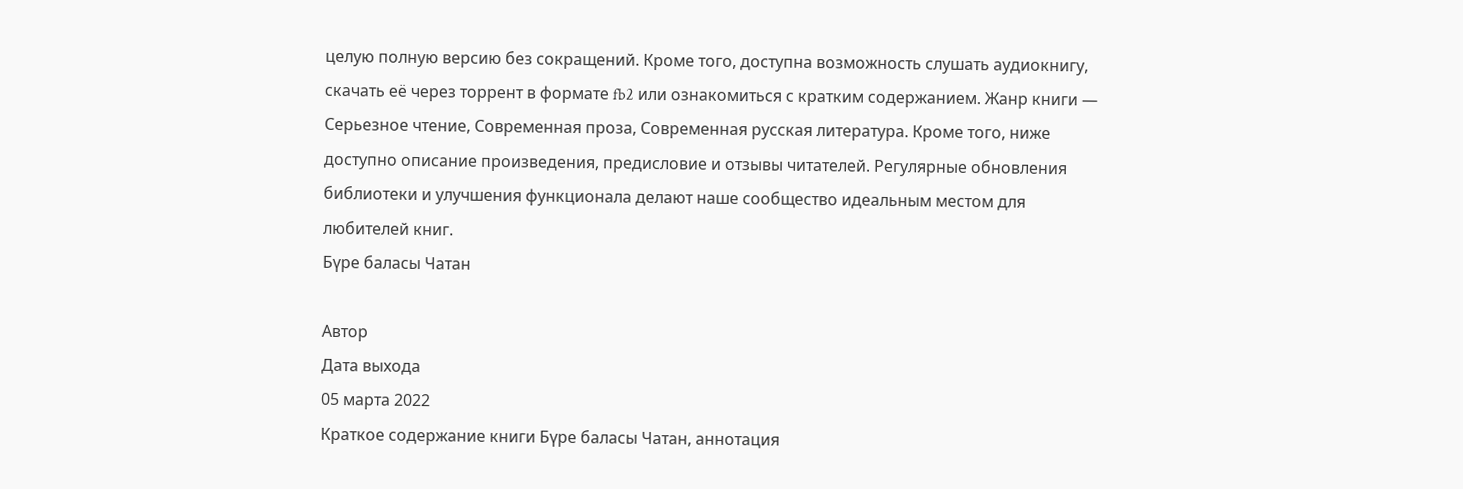целую полную версию без сокращений. Кроме того, доступна возможность слушать аудиокнигу, скачать её через торрент в формате fb2 или ознакомиться с кратким содержанием. Жанр книги — Серьезное чтение, Современная проза, Современная русская литература. Кроме того, ниже доступно описание произведения, предисловие и отзывы читателей. Регулярные обновления библиотеки и улучшения функционала делают наше сообщество идеальным местом для любителей книг.
Бүре баласы Чатан

Автор
Дата выхода
05 марта 2022
Краткое содержание книги Бүре баласы Чатан, аннотация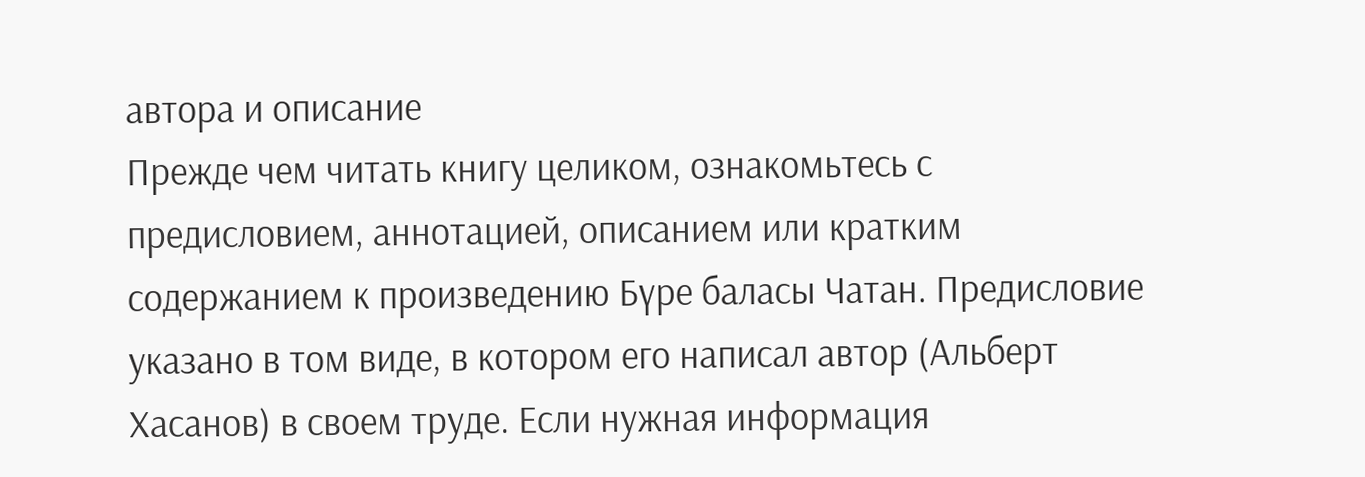автора и описание
Прежде чем читать книгу целиком, ознакомьтесь с предисловием, аннотацией, описанием или кратким содержанием к произведению Бүре баласы Чатан. Предисловие указано в том виде, в котором его написал автор (Альберт Хасанов) в своем труде. Если нужная информация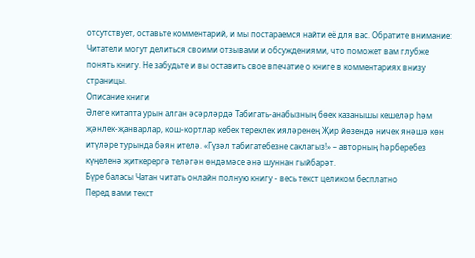отсутствует, оставьте комментарий, и мы постараемся найти её для вас. Обратите внимание: Читатели могут делиться своими отзывами и обсуждениями, что поможет вам глубже понять книгу. Не забудьте и вы оставить свое впечатие о книге в комментариях внизу страницы.
Описание книги
Әлеге китапта урын алган әсәрләрдә Табигать-анабызның бөек казанышы кешеләр һәм җәнлек-җанварлар, кош-кортлар кебек тереклек ияләренең Җир йөзендә ничек янәшә көн итүләре турында бәян ителә. «Гүзәл табигатебезне саклагыз!» – авторның һәрберебез күңеленә җиткерергә теләгән өндәмәсе әнә шуннан гыйбарәт.
Бүре баласы Чатан читать онлайн полную книгу - весь текст целиком бесплатно
Перед вами текст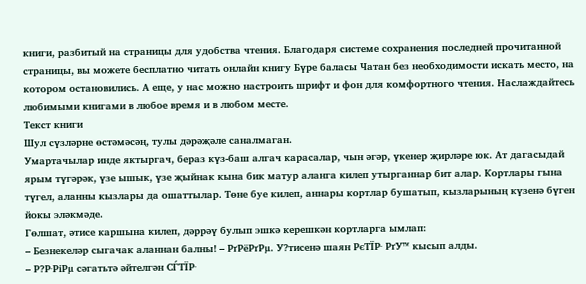книги, разбитый на страницы для удобства чтения. Благодаря системе сохранения последней прочитанной страницы, вы можете бесплатно читать онлайн книгу Бүре баласы Чатан без необходимости искать место, на котором остановились. А еще, у нас можно настроить шрифт и фон для комфортного чтения. Наслаждайтесь любимыми книгами в любое время и в любом месте.
Текст книги
Шул сүзләрне өстәмәсәң, тулы дәрәҗәле саналмаган.
Умартачылар инде яктыргач, бераз күз-баш алгач карасалар, чын әгәр, үкенер җирләре юк. Ат дагасыдай ярым түгәрәк, үзе ышык, үзе җыйнак кына бик матур аланга килеп утырганнар бит алар. Кортлары гына түгел, аланны кызлары да ошаттылар. Төне буе килеп, аннары кортлар бушатып, кызларының күзенә бүген йокы эләкмәде.
Гөлшат, әтисе каршына килеп, дәррәү булып эшкә керешкән кортларга ымлап:
– Безнекеләр сыгачак аланнан балны! – РґРёРґРµ. У?тисенә шаян РєТЇР· РґУ™ кысып алды.
– Р?Р·РіРµ сәгатьтә әйтелгән СЃТЇР·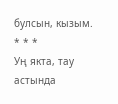булсын, кызым.
* * *
Уң якта, тау астында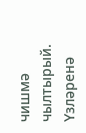чишмә чылтырый. Үзләренә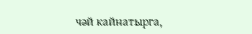чәй кайнатырга,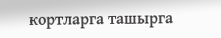кортларга ташырга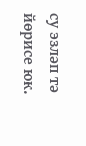су эзләп тә йөрисе юк.